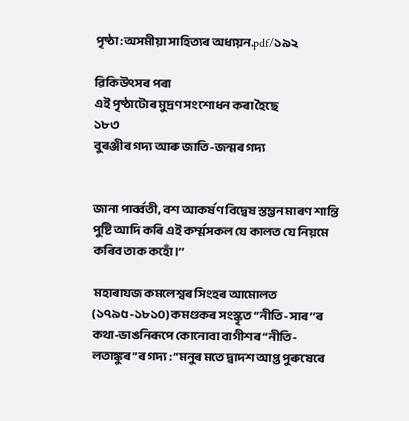পৃষ্ঠা:অসমীয়া সাহিত্যৰ অধ্যয়ন.pdf/১৯২

ৱিকিউৎসৰ পৰা
এই পৃষ্ঠাটোৰ মুদ্ৰণ সংশোধন কৰা হৈছে
১৮৩
বুৰঞ্জীৰ গদ্য আৰু জাতি-জন্মৰ গদ্য


জানা পাৰ্ব্বতী, বশ আকৰ্ষণ বিদ্বেষ স্তম্ভন মাৰণ শান্তি পুষ্টি আদি কৰি এই কৰ্ম্মসকল যে কালত যে নিয়মে কৰিব তাক কহোঁ।’’

 মহাৰাযজ কমলেশ্বৰ সিংহৰ আমোলত (১৭৯৫-১৮১০) কমণ্ডকৰ সংস্কৃত “নীতি-সাৰ’’ৰ কথা-ভাঙনিৰূপে কোনোবা বাগীশৰ “নীতি-লতাঙ্কুৰ”ৰ গদ্য : “মনুৰ মতে দ্বাদশ আপ্ত পুৰুষেৰে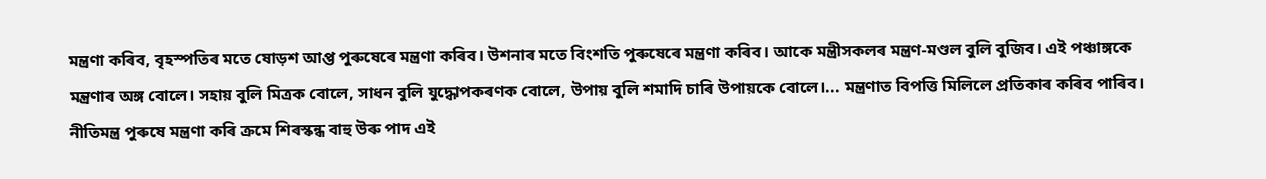মন্ত্ৰণা কৰিব, বৃহস্পতিৰ মতে ষোড়শ আপ্ত পুৰুষেৰে মন্ত্ৰণা কৰিব। উশনাৰ মতে বিংশতি পুৰুষেৰে মন্ত্ৰণা কৰিব। আকে মন্ত্ৰীসকলৰ মন্ত্ৰণ-মণ্ডল বুলি বুজিব। এই পঞ্চাঙ্গকে মন্ত্ৰণাৰ অঙ্গ বোলে। সহায় বুলি মিত্ৰক বোলে, সাধন বুলি যুদ্ধোপকৰণক বোলে, উপায় বুলি শমাদি চাৰি উপায়কে বোলে।... মন্ত্ৰণাত বিপত্তি মিলিলে প্ৰতিকাৰ কৰিব পাৰিব। নীতিমন্ত্ৰ পুৰুষে মন্ত্ৰণা কৰি ক্ৰমে শিৰস্কন্ধ বাহু উৰু পাদ এই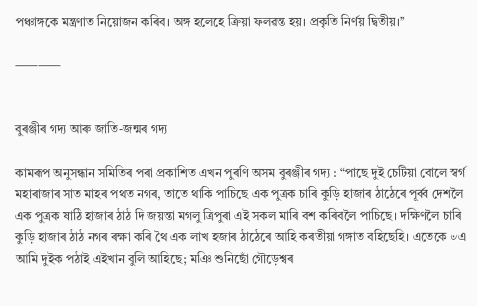পঞ্চাঙ্গকে মন্ত্ৰণাত নিয়োজন কৰিব। অঙ্গ হলেহে ক্ৰিয়া ফলৱন্ত হয়। প্ৰকৃতি নিৰ্ণয় দ্বিতীয়।’’

⸺⸺


বুৰঞ্জীৰ গদ্য আৰু জাতি-জন্মৰ গদ্য

কামৰূপ অনুসন্ধান সমিতিৰ পৰা প্ৰকাশিত এখন পুৰণি অসম বুৰঞ্জীৰ গদ্য : “পাছে দুই চেটিয়া বোলে স্বৰ্গ মহাৰাজাৰ সাত মাহৰ পথত নগৰ, তাতে থাকি পাচিছে এক পুত্ৰক চাৰি কুড়ি হাজাৰ ঠাঠেৰে পূৰ্ব্ব দেশলৈ এক পুত্ৰক ষাঠি হাজাৰ ঠাঠ দি জয়ন্তা মগলু ত্ৰিপুৰা এই সকল মাৰি বশ কৰিবলৈ পাচিছে। দক্ষিণলৈ চাৰি কুড়ি হাজাৰ ঠাঠ নগৰ ৰক্ষা কৰি থৈ এক লাখ হজাৰ ঠাঠেৰে আহি কৰতীয়া গঙ্গাত বহিছেহি। এতেকে ৺এ আমি দুইক পঠাই এইখান বুলি আহিছে; মঞি শুনিছোঁ গৌড়েশ্বৰ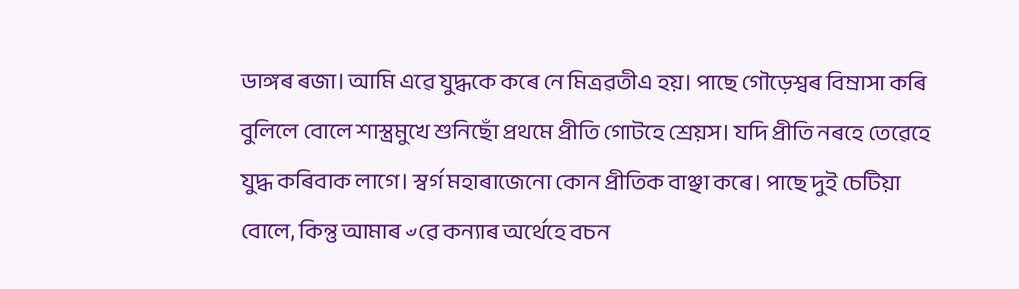ডাঙ্গৰ ৰজা। আমি এৱে যুদ্ধকে কৰে নে মিত্ৰৱতীএ হয়। পাছে গৌড়েশ্বৰ বিম্ৰাসা কৰি বুলিলে বোলে শাস্ত্ৰমুখে শুনিছোঁ প্ৰথমে প্ৰীতি গোটহে শ্ৰেয়স। যদি প্ৰীতি নৰহে তেৱেহে যুদ্ধ কৰিবাক লাগে। স্বৰ্গ মহাৰাজেনো কোন প্ৰীতিক বাঞ্ছা কৰে। পাছে দুই চেটিয়া বোলে, কিন্তু আমাৰ ৺ৱে কন্যাৰ অৰ্থেহে বচন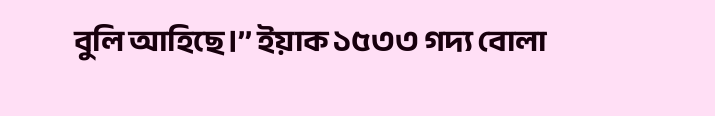বুলি আহিছে।’’ ইয়াক ১৫৩৩ গদ্য বোলা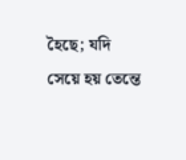হৈছে; যদি সেয়ে হয় তেন্তে